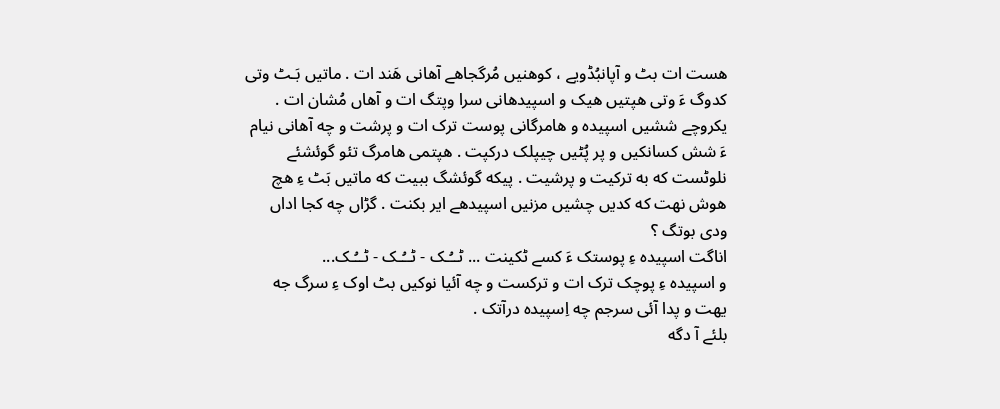هست ات بٹ و آپانبُڈویے ، کوهنیں مُرگجاهے آهانی هَند ات . ماتیں بَـٹ وتی کدوگ ءَ وتی هپتیں هیک و اسپیدهانی سرا وپتگ ات و آهاں مُشان ات . یکروچے ششیں اسپیده و هامرگانی پوست ترک ات و پرشت و چه آهانی نیام ءَ شش کسانکیں و پر پُٹیں چیپلک درکپت . هپتمی هامرگ تئو گوئشئے نلوٹست که به ترکیت و پرشیت . پیکه گوئشگ ببیت که ماتیں بَٹ ءِ هچ هوش نهت که کدیں چشیں مزنیں اسپیدهے ایر بکنت . گڑاں چه کجا اداں ودی بوتگ ؟
اناگت اسپیده ءِ پوستک ءَ کسے ٹکینت ... ٹــُـک - ٹــُـک - ٹــُـک...
و اسپیده ءِ پوچک ترک ات و ترکست و چه آئیا نوکیں بٹ اوک ءِ سرگ جه یهت و پدا آئی سرجم چه اِسپیده درآتک .
بلئے آ دگه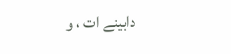دابینے ات ، و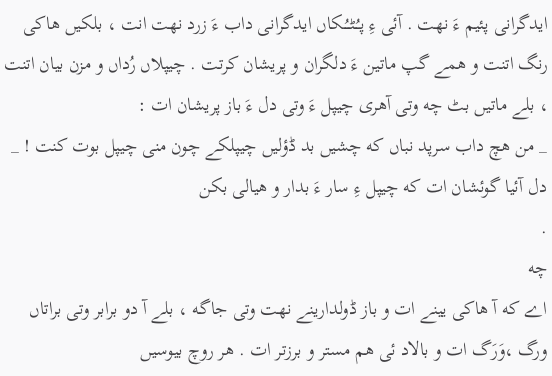ایدگرانی پئیم ءَ نهت . آئی ءِ پـُـٹــُـکاں ایدگرانی داب ءَ زرد نهت انت ، بلکیں هاکی رنگ اتنت و همے گپ ماتین ءَ دلگران و پریشان کرتت . چیپلاں رُداں و مزن بیان اتنت ، بلے ماتیں بٹ چه وتی آهری چیپل ءَ وتی دل ءَ باز پریشان ات :
_ من هچ داب سرپد نباں که چشیں بد ڈؤلیں چیپلکے چون منی چیپل بوت کنت ! _ دل آئیا گوئشان ات که چیپل ءِ سار ءَ بدار و هیالی بکن
.
چه
اے که آ هاکی یینے ات و باز ڈولدارینے نهت وتی جاگـه ، بلے آ دو برابر وتی براتاں ورگ ،وَرَگ ات و بالاد ئی هم مستر و برزتر ات . هر روچ بیوسیں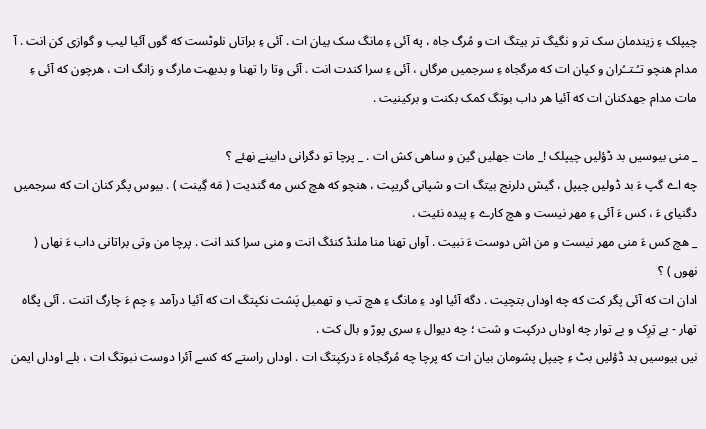چیپلک ءِ زیندمان سک تر و نگیگ تر بیتگ ات و مُرگ جاه ، په آئی ءِ مانگ سک بیان ات . آئی ءِ براتاں نلوٹست که گوں آئیا لیب و گوازی کن انت . آ مدام هنچو تـُـتــُران و کپان ات که مرگجاه ءِ سرجمیں مرگاں ، آئی ءِ سرا کندت انت . آئی وتا را تهنا و بدبهت مارگ و زانگ ات ، هرچون که آئی ءِ مات مدام جهدکنان ات که آئیا هر داب بوتگ کمک بکنت و برکینیت .

_ منی بیوسیں بد ڈؤلیں چیپلک !_ مات جهلیں گین و ساهی کش ات . _ پرچا تو دگرانی دابینے نهئے ؟
چه اے گپ ءَ بد ڈولیں چیپل ، گیش دلرنج بیتگ ات و شپانی گریپت ، هنچو که هچ کس مه گندیت ( مَه گِینت ) . بیوس پگر کنان ات که سرجمیں دگنیای ءَ ، کس ءَ آئی ءِ مهر نیست و هچ کارے ءِ پیده نئیت .
_ هچ کس ءَ منی مهر نیست و من اش دوست ءَ نبیت . آواں تهنا منا ملنڈ کنئگ انت و منی سرا کند انت . پرچا من وتی براتانی داب ءَ نهاں ( نهوں ) ؟
ادان ات که آئی پگر کت که چه اوداں بتچیت . دگه آئیا اود ءِ مانگ ءِ هچ تب و تهمبل پَشت نکپتگ ات که آئیا درآمد ءِ چم ءَ چارگ اتنت . آئی پگاه تهار - بے تِرِک و بے توار چه اوداں درکپت و شت ؛ چه دیوال ءِ سری پورّ و بال کت .
نیں بیوسیں بد ڈؤلیں بٹ ءِ چیپل پشومان بیان ات که پرچا چه مُرگجاه ءَ درکپتگ ات . اوداں راستے که کسے آئرا دوست نبوتگ ات ، بلے اوداں ایمن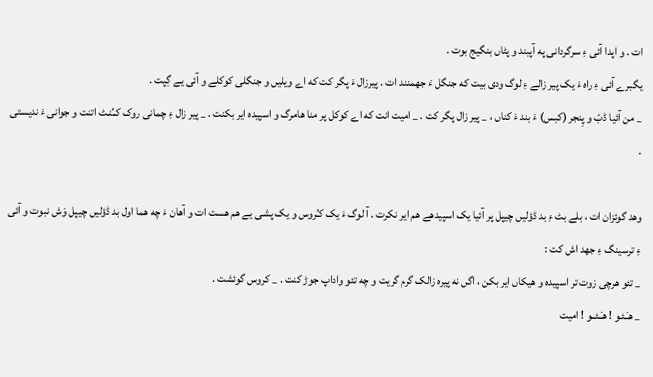ات . و اپدا آئی ءِ سرگردانی په آپبند و پٹاں بنگیج بوت .
یگبرے آئی ءِ راه ءَ یک پیر زالے ءِ لوگ ودی بیت که جنگل ءَ جهمنند ات . پیرزال ءَ پگر کت که اے ویلیں و جنگلی کوکلے و آئی یے گِپت .
_ من آئیا ڈبّ و پِنجر (کبس) ءَ بند ءَ کناں ، _ پیر زال پگر کت . _ امیت انت که اے کوکل پر منا هامرگ و اسپیده ایر بکنت . _ پیر زال ءِ چمانی روک کــُنـٹ اتنت و جوانی ءَ ندیستی .

وهد گوئزان ات ، بلے بٹ ءِ بد ڈؤلیں چیپل پر آئیا یک اسپیدهے هم ایر نکرت . آ لوگ ءَ یک کـُروس و یک پشی یے هم هست ات و آهان ءَ چه هما اول بد ڈؤلیں چیپل وَش نبوت و آئی ءِ ترسینگ ءِ جهد اش کت :
_ تئو هرچی زوت تر اسپیده و هیکاں ایر بکن ، اگں نه پیره زالک گرم گریت و چه تئو واداپ جوڑ کنت . _ کروس گوئشت .
_ هـَـئـو ! هـَـئــو ! امیت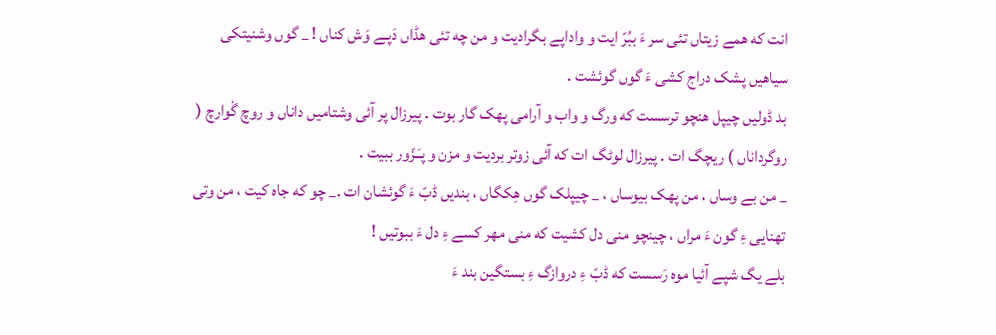انت که همے زیتاں تئی سر ءَ ببُرّ ایت و واداپے بگرادیت و من چه تئی هڈاں دَپـے وَش کناں ! _ گوں وشنیتکی سیاهیں پشک دراج کشی ءَ گوں گوئشت .
بد ڈولیں چیپل هنچو ترسست که ورگ و واب و آرامی پهک گار بوت . پیرزال پر آئی وشتامیں داناں و روچ گْوارچ ( روگرداناں ) ریچگ ات . پیرزال لوٹگ ات که آئی زوتر بردیت و مزن و پـَـزّور ببیت .
_ من بے وساں ، من پهک بیوساں ، _ چیپلک گوں هِکگاں ، بندیں ڈبّ ءَ گوئشان ات ._ چو که جاه کیت ، من وتی تهنایی ءِ گون ءَ مراں ، چینچو منی دل کشیت که منی مهر کسے ءِ دل ءَ ببوتیں !
بلے یگ شپے آئیا موه رَسست که ڈبّ ءِ دروازگ ءِ بستگین بند ءَ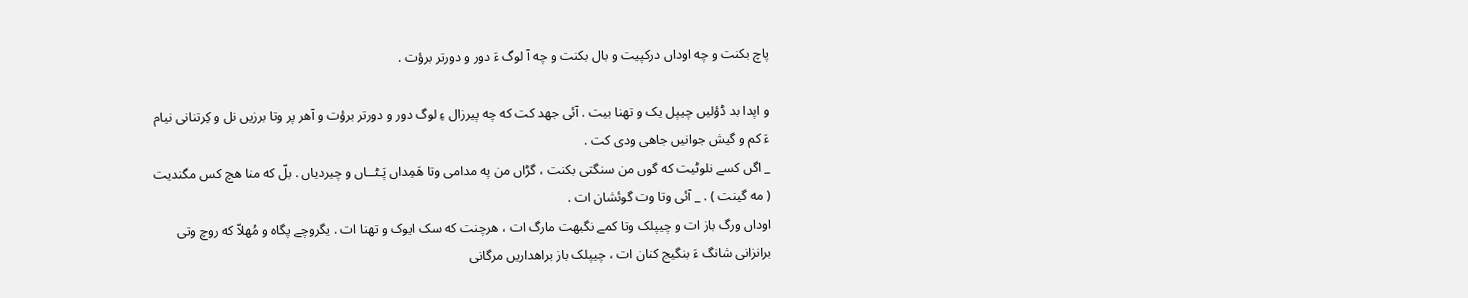پاچ بکنت و چه اوداں درکپیت و بال بکنت و چه آ لوگ ءَ دور و دورتر برؤت .

و اپدا بد ڈؤلیں چیپل یک و تهنا بیت . آئی جهد کت که چه پیرزال ءِ لوگ دور و دورتر برؤت و آهر پر وتا برزیں نل و کِرتنانی نیام ءَ کم و گیش جوانیں جاهی ودی کت .
_ اگں کسے نلوٹیت که گوں من سنگتی بکنت ، گڑاں من په مدامی وتا هَمِداں پَـٹــاں و چیردیاں . بلّ که منا هچ کس مگندیت ( مه گینت ) . _ آئی وتا وت گوئشان ات .
اوداں ورگ باز ات و چیپلک وتا کمے نگبهت مارگ ات ، هرچنت که سک ایوک و تهنا ات . یگروچے پگاه و مُهلاّ که روچ وتی برانزانی شانگ ءَ بنگیج کنان ات ، چیپلک باز براهداریں مرگانی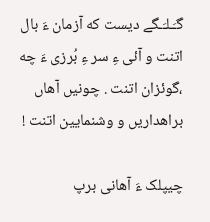گـَـلـَـگے دیست که آزمان ءَ بال اتنت و آئی ءِ سر ءِ بُرزی ءَ چه ،گوئزان اتنت . چونیں آهاں براهداریں و وشنمایین اتنت !

چیپلک ءَ آهانی برپ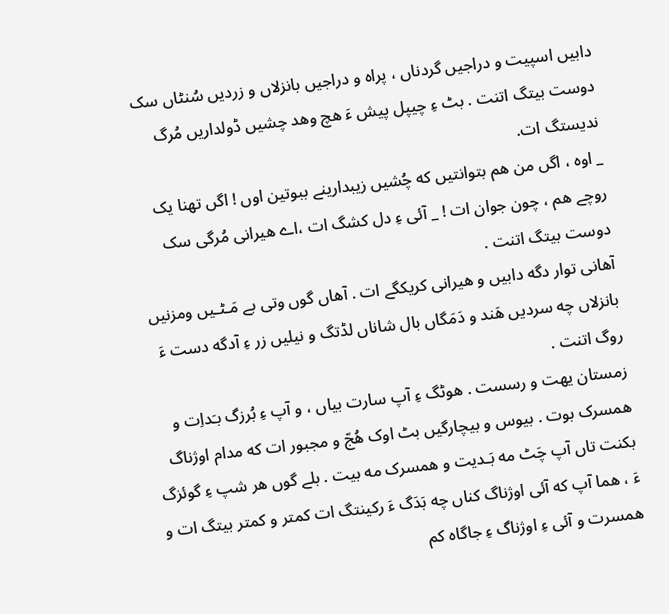دابیں اسپیت و دراجیں گردناں ، پراه و دراجیں بانزلاں و زردیں سُنٹاں سک دوست بیتگ اتنت . بٹ ءِ چیپل پیش ءَ هچ وهد چشیں ڈولداریں مُرگ ندیستگ ات.
_ اوه ، اگں من هم بتوانتیں که چُشیں زیبدارینے ببوتین اوں ! اگں تهنا یک روچے هم ، چون جوان ات ! _ آئی ءِ دل کشگ ات ،اے هیرانی مُرگی سک دوست بیتگ اتنت .
آهانی توار دگه دابیں و هیرانی کریکگے ات . آهاں گوں وتی بے مَـٹـیں ومزنیں بانزلاں چه سردیں هَند و دَمَگاں بال شاناں لڈتگ و نیلیں زر ءِ آدگه دست ءَ روگ اتنت .
زمستان یهت و رسست . هوٹگ ءِ آپ سارت بیاں ، و آپ ءِ بُرزگ بـَداِت و همسرک بوت . بیوس و بیچارگیں بٹ اوک هُجّ و مجبور ات که مدام اوژناگ بکنت تاں آپ چَٹ مه بَـدیت و همسرک مه بیت . بلے گوں هر شپ ءِ گوئزگ ءَ ، هما آپ که آئی اوژناگ کناں چه بَدَگ ءَ رکینتگ ات کمتر و کمتر بیتگ ات و همسرت و آئی ءِ اوژناگ ءِ جاگاه کم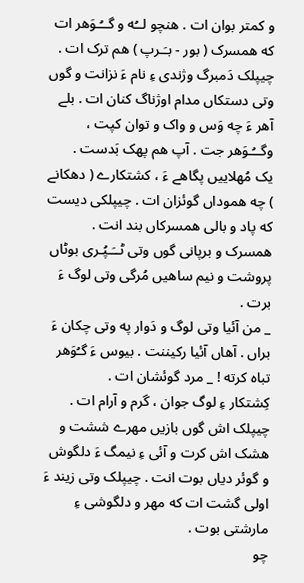و کمتر بوان ات . هنچو لــُه و گــُـوَهر ات که همسرک ( بور - بـَـرپ ) هم ترک ات . چیپلک دَمبرگ وژندی ءِ نام ءَ نزانت و گوں وتی دستکاں مدام اوژناگ کنان ات . بلے آهر ءَ چه وَس و واک و توان کپت ، وگــُـوَهر جت . آپ هم پهک بَدست .
یک مُهلاییں پگاهے ءَ ، کشتکارے ( دهکانے ) چه هموداں گوئزان ات . چیپلکی دیست که پاد و بالی همسرکاں بند انت . همسرک و برپانی گوں وتی ٹــَـپُـری بوٹاں پروشت و نیم ساهیں مُرگی وتی لوگ ءَ برت .
_ من آئیا وتی لوگ و دَوار په وتی چکان ءَ براں . آهاں آئیا رکیننت . بیوس ءَ گـُوَهر تباه کرته ! _ مرد گوئشان ات .
کِشتکار ءِ لوگ جوان ، گرم و آرام ات . چیپلک اش گوں بازیں مهرے ششت و هشک اش کرت و آئی ءِ نیمگ ءَ دلگوش و گوئر دیاں بوت انت . چیپلک وتی زیند ءَ اولی گشت ات که مهر و دلگوشی ءِ مارشتی بوت .
چو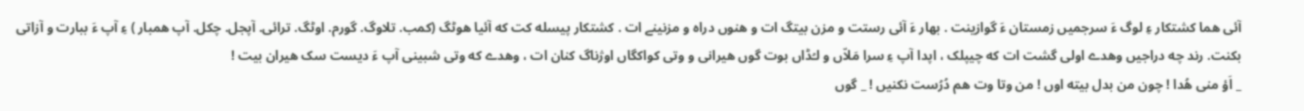آئی هما کشتکار ءِ لوگ ءَ سرجمیں زمستان ءَ گوازینت . بهار ءَ آئی رستت و مزن بیتگ ات و هنوں دراه و مزنینے ات . کشتکار پیسله کت که آئیا هوٹگ (کمب. تلاوگ. گورم. اوٹگ. ترائی. آپجل. چکل. آپ ھمبار ) ءِ آپ ءَ ببارت و آزاتی بکنت. رند چه دراجیں وهدے اولی گشت ات که چیپلک ، اپدا آپ ءِ سرا مَلاّں و لـُڈاں بوت گوں هیرانی و وتی کواکگاں اوژناگ کنان ات ، وهدے که وتی شبینی آپ ءَ دیست سک هیران بیت !
_ اَؤ منی هُدا ! چون من بدل بیته اوں ! من وتا وت هم دُرُست نکنیں ! _ گوں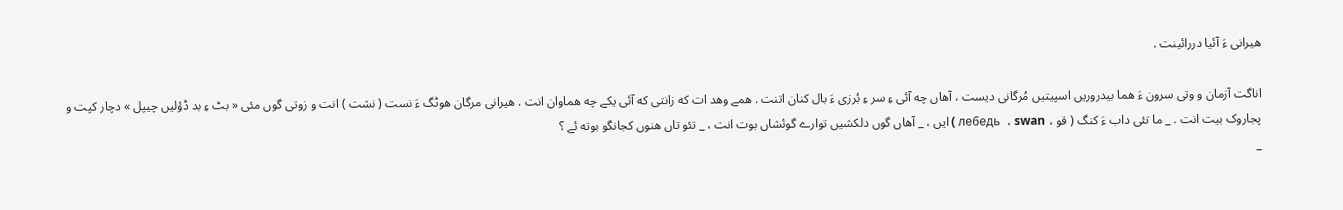هیرانی ءَ آئیا دررائینت .

اناگت آزمان و وتی سرون ءَ هما بیدروریں اسپیتیں مُرگانی دیست ، آهاں چه آئی ءِ سر ءِ بُرزی ءَ بال کنان اتنت . همے وهد ات که زانتی که آئی یکے چه هماوان انت . هیرانی مرگان هوٹگ ءَ نست ( نشت ) انت و زوتی گوں مئی « بٹ ءِ بد ڈؤلیں چیپل » دچار کپت و پجاروک بیت انت . _ ما تئی داب ءَ کنگ ( قو ، лебедь ، swan ) ایں ، _ آهاں گوں دلکشیں توارے گوئشاں بوت انت ، _ تئو تاں هنوں کجانگو بوته ئے ؟
_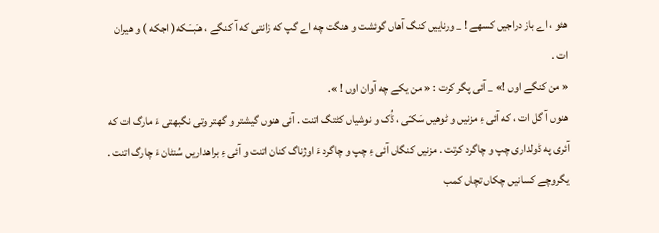هئو ، اے باز دراجیں کسهے ! _ ورناییں کنگ آهاں گوئشت و هنگت چه اے گپ که زانتی که آ کنگے ، هـَبــَـکه( اجکه ) و هیران ات .
« من کنگے اوں !» _ آئی پگر کرت : « من یکے چه آوان اوں ! ».
هنوں آ گل ات ، که آئی ءِ مزنیں و ٹوهیں سَکـّی ، ڈُک و نوشیاں کٹتگ اتنت . آئی هنوں گیشتر و گهتر وتی نگبهتی ءَ مارگ ات که آئری په ڈولداری چپ و چاگرد کرتت . مزنیں کنگاں آئی ءِ چپ و چاگرد ءَ اوژناگ کنان اتنت و آئی ءِ براهداریں سُنٹان ءَ چارگ اتنت .
یگروچے کسانیں چکاں تچاں کمب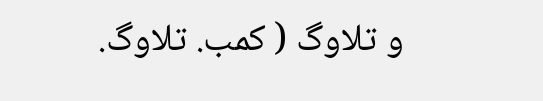و تلاوگ ( کمب. تلاوگ.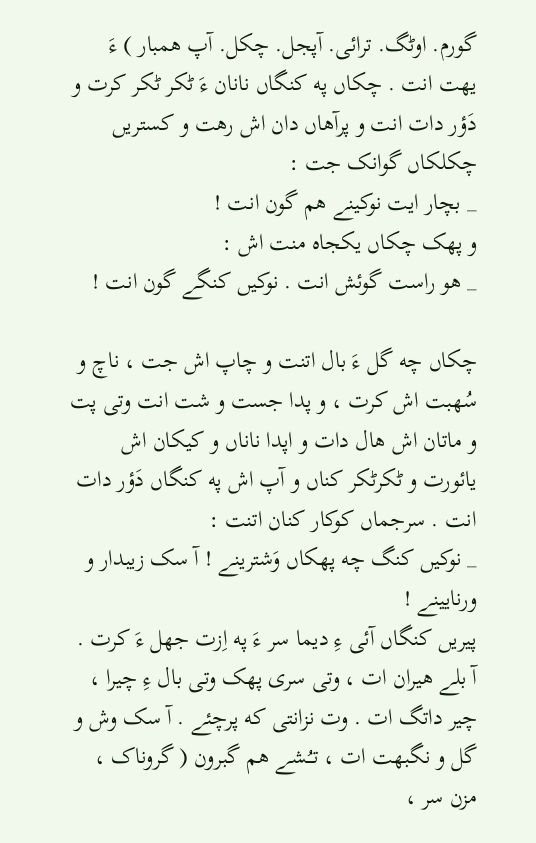گورم. اوٹگ. ترائی. آپجل. چکل. آپ ھمبار ) ءَ یهت انت . چکاں په کنگاں نانان ءَ ٹکر ٹکر کرت و دَؤر دات انت و پرآهاں دان اش رهت و کستریں چکلکاں گوانک جت :
_ بچار ایت نوکینے هم گون انت !
و پهک چکاں یکجاه منت اش :
_ هو راست گوئش انت . نوکیں کنگے گون انت !

چکاں چه گل ءَ بال اتنت و چاپ اش جت ، ناچ و سُهبت اش کرت ، و پدا جست و شت انت وتی پت و ماتان اش هال دات و اپدا ناناں و کیکان اش یائورت و ٹکرٹکر کناں و آپ اش په کنگاں دَؤر دات انت . سرجماں کوکار کنان اتنت :
_ نوکیں کنگ چه پهکاں وَشترینے ! آ سک زیبدار و ورنایینے !
پیریں کنگاں آئی ءِ دیما سر ءَ په اِزت جهل ءَ کرت . آ بلے هیران ات ، وتی سری پهک وتی بال ءِ چیرا ، چیر داتگ ات . وت نزانتی که پرچئے . آ سک وش و گل و نگبهت ات ، تـُـشے هم گبرون ( گروناک ، مزن سر ،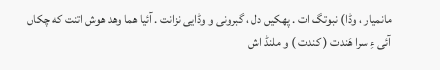مانمیار ، وڈا) نبوتگ ات . پهکیں دل ، گبرونی و وڈایی نزانت . آئیا هما وهد هوش اتنت که چکاں آئی ءِ سرا هَندت ( کندت ) و ملنڈ اش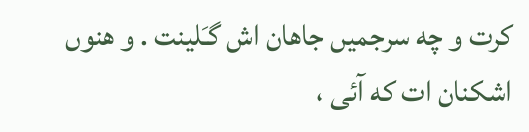کرت و چه سرجمیں جاهان اش گـَلینت . و هنوں اشکنان ات که آئی ،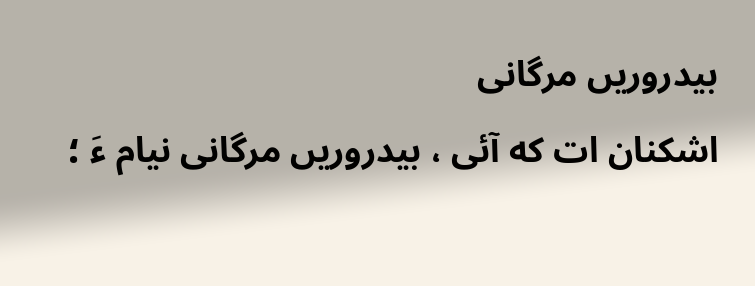بیدروریں مرگانی
اشکنان ات که آئی ، بیدروریں مرگانی نیام ءَ ؛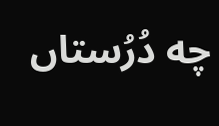چه دُرُستاں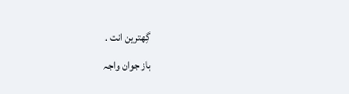گِهترین انت .
باز جوان واجہ